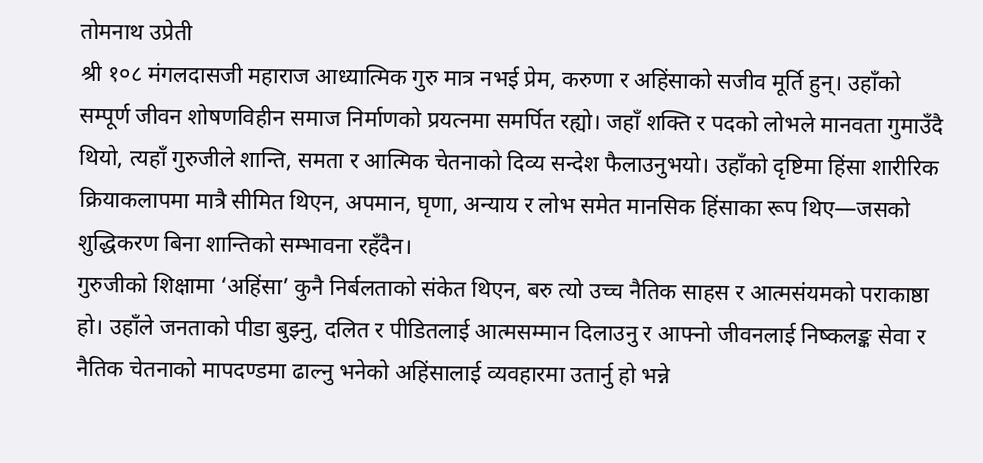तोमनाथ उप्रेती
श्री १०८ मंगलदासजी महाराज आध्यात्मिक गुरु मात्र नभई प्रेम, करुणा र अहिंसाको सजीव मूर्ति हुन्। उहाँको सम्पूर्ण जीवन शोषणविहीन समाज निर्माणको प्रयत्नमा समर्पित रह्यो। जहाँ शक्ति र पदको लोभले मानवता गुमाउँदै थियो, त्यहाँ गुरुजीले शान्ति, समता र आत्मिक चेतनाको दिव्य सन्देश फैलाउनुभयो। उहाँको दृष्टिमा हिंसा शारीरिक क्रियाकलापमा मात्रै सीमित थिएन, अपमान, घृणा, अन्याय र लोभ समेत मानसिक हिंसाका रूप थिए—जसको शुद्धिकरण बिना शान्तिको सम्भावना रहँदैन।
गुरुजीको शिक्षामा ‘अहिंसा’ कुनै निर्बलताको संकेत थिएन, बरु त्यो उच्च नैतिक साहस र आत्मसंयमको पराकाष्ठा हो। उहाँले जनताको पीडा बुझ्नु, दलित र पीडितलाई आत्मसम्मान दिलाउनु र आफ्नो जीवनलाई निष्कलङ्क सेवा र नैतिक चेतनाको मापदण्डमा ढाल्नु भनेको अहिंसालाई व्यवहारमा उतार्नु हो भन्ने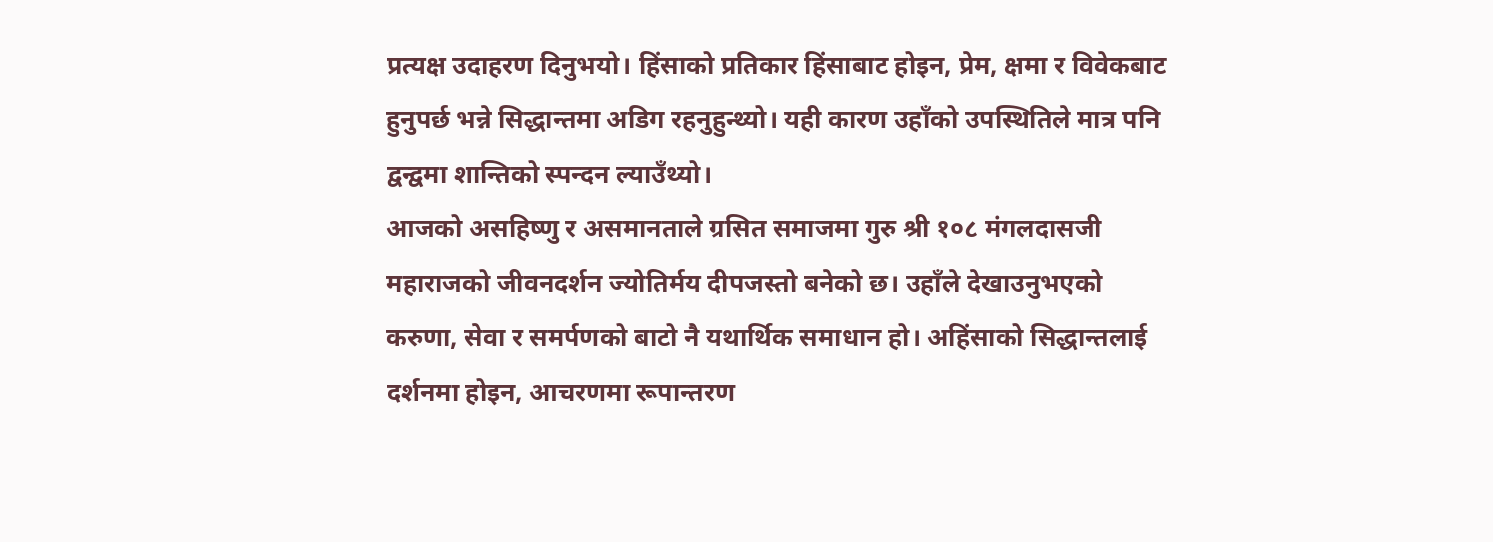प्रत्यक्ष उदाहरण दिनुभयो। हिंसाको प्रतिकार हिंसाबाट होइन, प्रेम, क्षमा र विवेकबाट हुनुपर्छ भन्ने सिद्धान्तमा अडिग रहनुहुन्थ्यो। यही कारण उहाँको उपस्थितिले मात्र पनि द्वन्द्वमा शान्तिको स्पन्दन ल्याउँथ्यो।
आजको असहिष्णु र असमानताले ग्रसित समाजमा गुरु श्री १०८ मंगलदासजी महाराजको जीवनदर्शन ज्योतिर्मय दीपजस्तो बनेको छ। उहाँले देखाउनुभएको करुणा, सेवा र समर्पणको बाटो नै यथार्थिक समाधान हो। अहिंसाको सिद्धान्तलाई दर्शनमा होइन, आचरणमा रूपान्तरण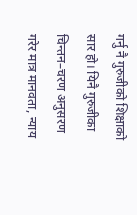गर्नु नै गुरुजीको शिक्षाको सार हो। यिनै गुरुजीका चिन्तन–चरण अनुसरण गरेर मात्र मानवता, न्याय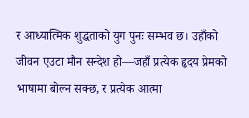र आध्यात्मिक शुद्धताको युग पुनः सम्भव छ। उहाँको जीवन एउटा मौन सन्देश हो—जहाँ प्रत्येक हृदय प्रेमको भाषामा बोल्न सक्छ, र प्रत्येक आत्मा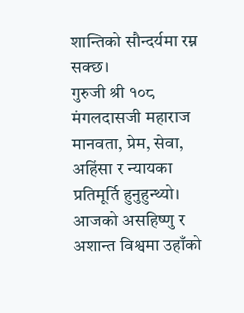शान्तिको सौन्दर्यमा रम्न सक्छ।
गुरुजी श्री १०८ मंगलदासजी महाराज मानवता, प्रेम, सेवा, अहिंसा र न्यायका प्रतिमूर्ति हुनुहुन्थ्यो। आजको असहिष्णु र अशान्त विश्वमा उहाँको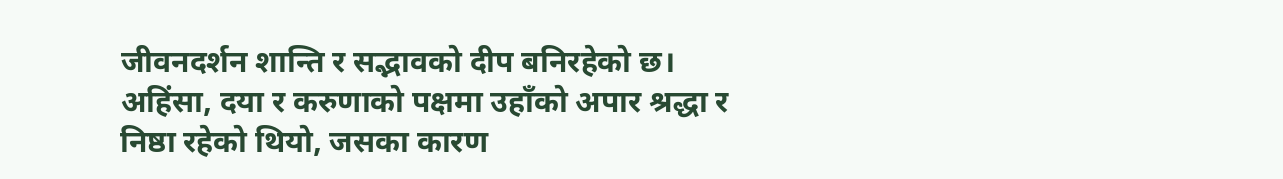जीवनदर्शन शान्ति र सद्भावको दीप बनिरहेको छ। अहिंसा, दया र करुणाको पक्षमा उहाँको अपार श्रद्धा र निष्ठा रहेको थियो, जसका कारण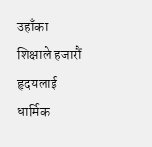उहाँका शिक्षाले हजारौं हृदयलाई धार्मिक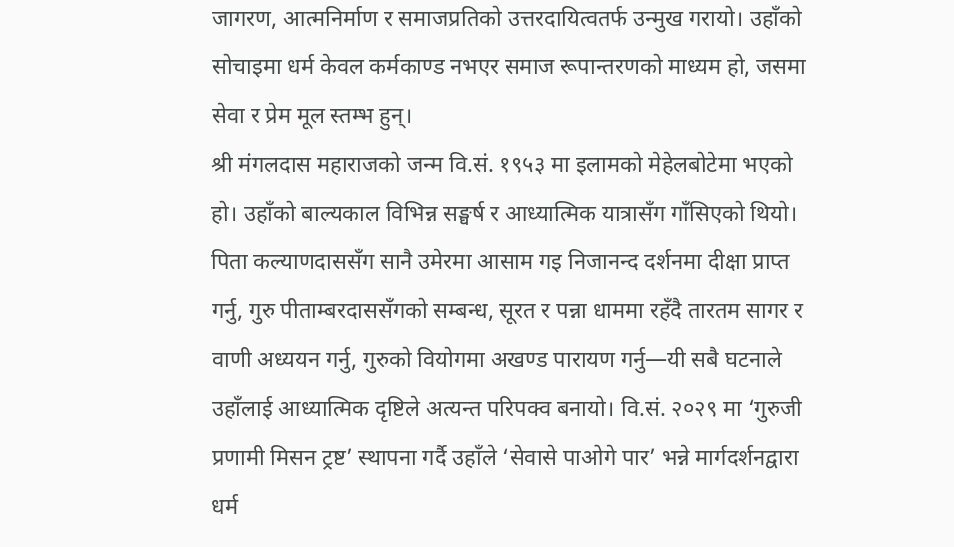जागरण, आत्मनिर्माण र समाजप्रतिको उत्तरदायित्वतर्फ उन्मुख गरायो। उहाँको सोचाइमा धर्म केवल कर्मकाण्ड नभएर समाज रूपान्तरणको माध्यम हो, जसमा सेवा र प्रेम मूल स्तम्भ हुन्।
श्री मंगलदास महाराजको जन्म वि.सं. १९५३ मा इलामको मेहेलबोटेमा भएको हो। उहाँको बाल्यकाल विभिन्न सङ्घर्ष र आध्यात्मिक यात्रासँग गाँसिएको थियो। पिता कल्याणदाससँग सानै उमेरमा आसाम गइ निजानन्द दर्शनमा दीक्षा प्राप्त गर्नु, गुरु पीताम्बरदाससँगको सम्बन्ध, सूरत र पन्ना धाममा रहँदै तारतम सागर र वाणी अध्ययन गर्नु, गुरुको वियोगमा अखण्ड पारायण गर्नु—यी सबै घटनाले उहाँलाई आध्यात्मिक दृष्टिले अत्यन्त परिपक्व बनायो। वि.सं. २०२९ मा ‘गुरुजी प्रणामी मिसन ट्रष्ट’ स्थापना गर्दै उहाँले ‘सेवासे पाओगे पार’ भन्ने मार्गदर्शनद्वारा धर्म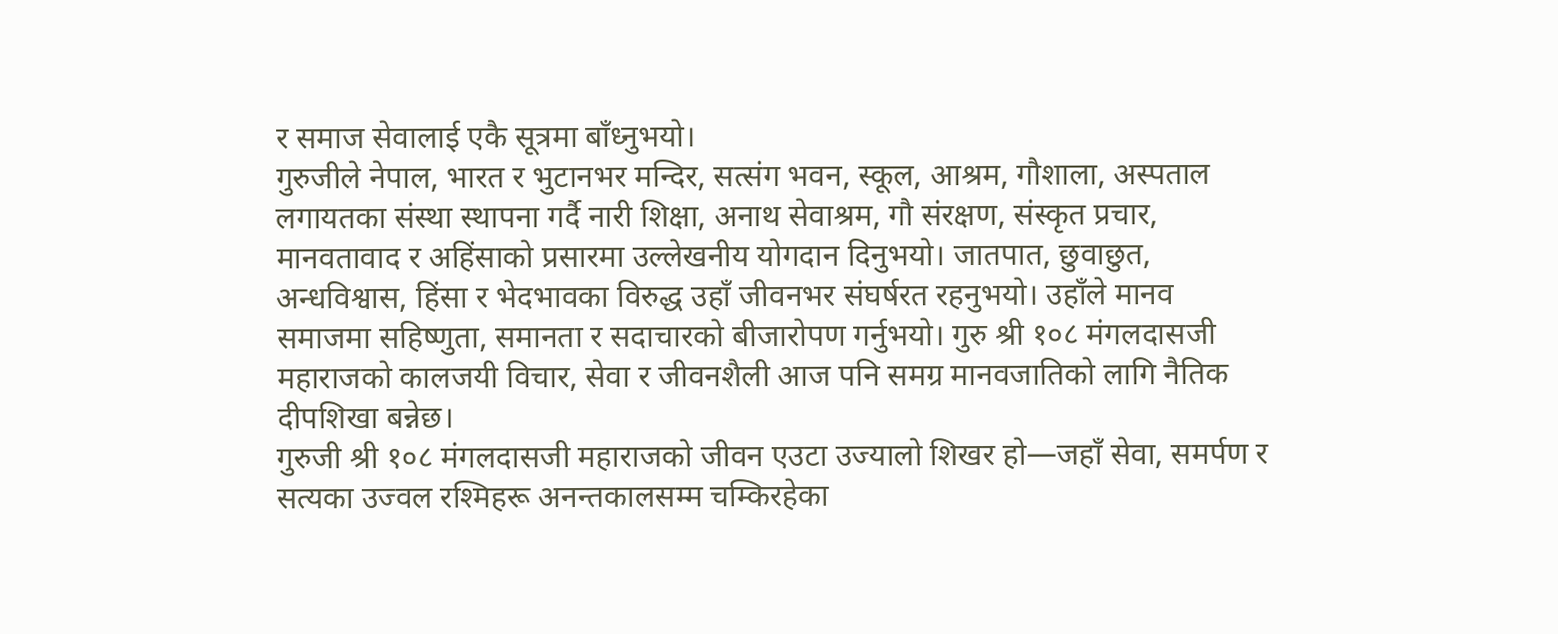र समाज सेवालाई एकै सूत्रमा बाँध्नुभयो।
गुरुजीले नेपाल, भारत र भुटानभर मन्दिर, सत्संग भवन, स्कूल, आश्रम, गौशाला, अस्पताल लगायतका संस्था स्थापना गर्दै नारी शिक्षा, अनाथ सेवाश्रम, गौ संरक्षण, संस्कृत प्रचार, मानवतावाद र अहिंसाको प्रसारमा उल्लेखनीय योगदान दिनुभयो। जातपात, छुवाछुत, अन्धविश्वास, हिंसा र भेदभावका विरुद्ध उहाँ जीवनभर संघर्षरत रहनुभयो। उहाँले मानव समाजमा सहिष्णुता, समानता र सदाचारको बीजारोपण गर्नुभयो। गुरु श्री १०८ मंगलदासजी महाराजको कालजयी विचार, सेवा र जीवनशैली आज पनि समग्र मानवजातिको लागि नैतिक दीपशिखा बन्नेछ।
गुरुजी श्री १०८ मंगलदासजी महाराजको जीवन एउटा उज्यालो शिखर हो—जहाँ सेवा, समर्पण र सत्यका उज्वल रश्मिहरू अनन्तकालसम्म चम्किरहेका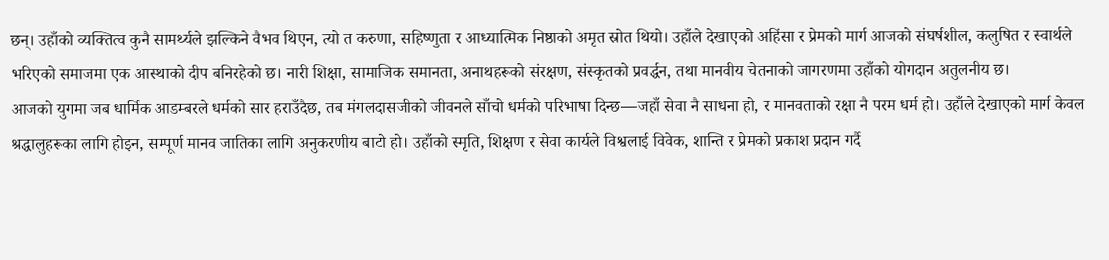छन्। उहाँको व्यक्तित्व कुनै सामर्थ्यले झल्किने वैभव थिएन, त्यो त करुणा, सहिष्णुता र आध्यात्मिक निष्ठाको अमृत स्रोत थियो। उहाँले देखाएको अहिंसा र प्रेमको मार्ग आजको संघर्षशील, कलुषित र स्वार्थले भरिएको समाजमा एक आस्थाको दीप बनिरहेको छ। नारी शिक्षा, सामाजिक समानता, अनाथहरूको संरक्षण, संस्कृतको प्रवर्द्धन, तथा मानवीय चेतनाको जागरणमा उहाँको योगदान अतुलनीय छ।
आजको युगमा जब धार्मिक आडम्बरले धर्मको सार हराउँदैछ, तब मंगलदासजीको जीवनले साँचो धर्मको परिभाषा दिन्छ—जहाँ सेवा नै साधना हो, र मानवताको रक्षा नै परम धर्म हो। उहाँले देखाएको मार्ग केवल श्रद्धालुहरूका लागि होइन, सम्पूर्ण मानव जातिका लागि अनुकरणीय बाटो हो। उहाँको स्मृति, शिक्षण र सेवा कार्यले विश्वलाई विवेक, शान्ति र प्रेमको प्रकाश प्रदान गर्दै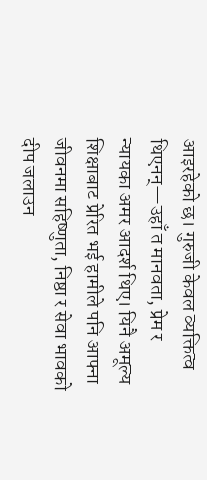आइरहेको छ। गुरुजी केवल व्यक्तित्व थिएनन्—उहाँ त मानवता, प्रेम र न्यायका अमर आदर्श थिए। यिनै अमूल्य शिक्षाबाट प्रेरित भई हामीले पनि आफ्ना जीवनमा सहिष्णुता, निष्ठा र सेवा भावको दीप जलाउन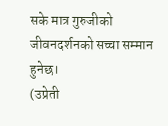सके मात्र गुरुजीको जीवनदर्शनको सच्चा सम्मान हुनेछ।
(उप्रेती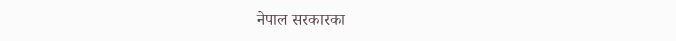नेपाल सरकारका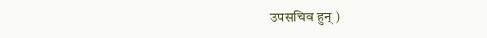उपसचिव हुन् )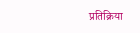प्रतिक्रिया